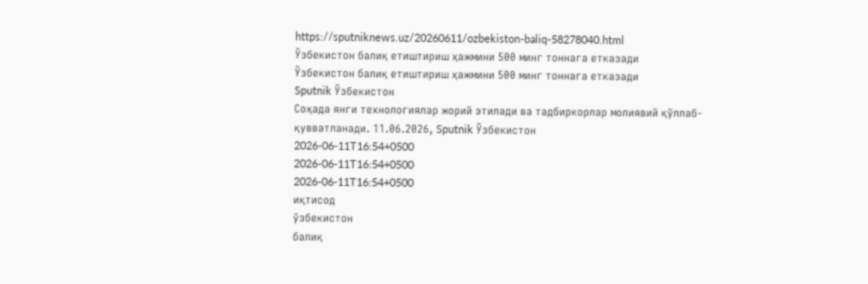https://sputniknews.uz/20260611/ozbekiston-baliq-58278040.html
Ўзбекистон балиқ етиштириш ҳажмини 500 минг тоннага етказади
Ўзбекистон балиқ етиштириш ҳажмини 500 минг тоннага етказади
Sputnik Ўзбекистон
Соҳада янги технологиялар жорий этилади ва тадбиркорлар молиявий қўллаб-қувватланади. 11.06.2026, Sputnik Ўзбекистон
2026-06-11T16:54+0500
2026-06-11T16:54+0500
2026-06-11T16:54+0500
иқтисод
ўзбекистон
балиқ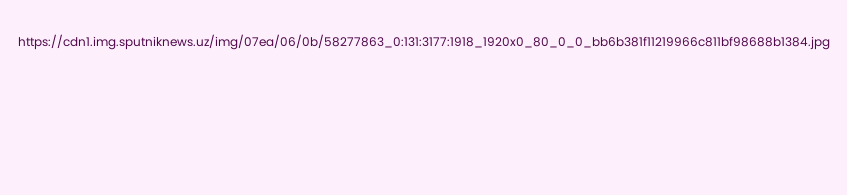https://cdn1.img.sputniknews.uz/img/07ea/06/0b/58277863_0:131:3177:1918_1920x0_80_0_0_bb6b381f11219966c811bf98688b1384.jpg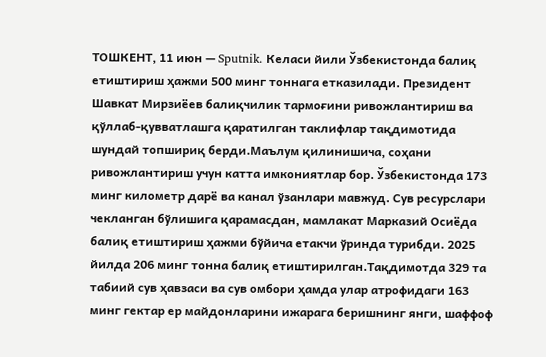ТОШКЕНТ, 11 июн — Sputnik. Келаси йили Ўзбекистонда балиқ етиштириш ҳажми 500 минг тоннага етказилади. Президент Шавкат Мирзиёев балиқчилик тармоғини ривожлантириш ва қўллаб-қувватлашга қаратилган таклифлар тақдимотида шундай топшириқ берди.Маълум қилинишича, соҳани ривожлантириш учун катта имкониятлар бор. Ўзбекистонда 173 минг километр дарё ва канал ўзанлари мавжуд. Сув ресурслари чекланган бўлишига қарамасдан, мамлакат Марказий Осиёда балиқ етиштириш ҳажми бўйича етакчи ўринда турибди. 2025 йилда 206 минг тонна балиқ етиштирилган.Тақдимотда 329 та табиий сув ҳавзаси ва сув омбори ҳамда улар атрофидаги 163 минг гектар ер майдонларини ижарага беришнинг янги, шаффоф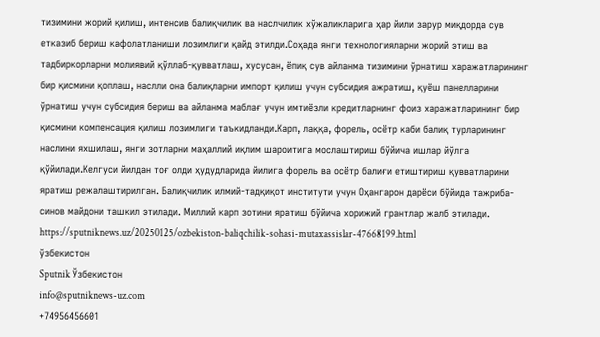тизимини жорий қилиш, интенсив балиқчилик ва наслчилик хўжаликларига ҳар йили зарур миқдорда сув етказиб бериш кафолатланиши лозимлиги қайд этилди.Соҳада янги технологияларни жорий этиш ва тадбиркорларни молиявий қўллаб-қувватлаш, хусусан, ёпиқ сув айланма тизимини ўрнатиш харажатларининг бир қисмини қоплаш, наслли она балиқларни импорт қилиш учун субсидия ажратиш, қуёш панелларини ўрнатиш учун субсидия бериш ва айланма маблағ учун имтиёзли кредитларнинг фоиз харажатларининг бир қисмини компенсация қилиш лозимлиги таъкидланди.Карп, лаққа, форель, осётр каби балиқ турларининг наслини яхшилаш, янги зотларни маҳаллий иқлим шароитига мослаштириш бўйича ишлар йўлга қўйилади.Келгуси йилдан тоғ олди ҳудудларида йилига форель ва осётр балиғи етиштириш қувватларини яратиш режалаштирилган. Балиқчилик илмий-тадқиқот институти учун Оҳангарон дарёси бўйида тажриба-синов майдони ташкил этилади. Миллий карп зотини яратиш бўйича хорижий грантлар жалб этилади.
https://sputniknews.uz/20250125/ozbekiston-baliqchilik-sohasi-mutaxassislar-47668199.html
ўзбекистон
Sputnik Ўзбекистон
info@sputniknews-uz.com
+74956456601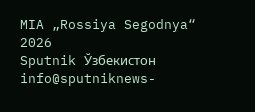MIA „Rossiya Segodnya“
2026
Sputnik Ўзбекистон
info@sputniknews-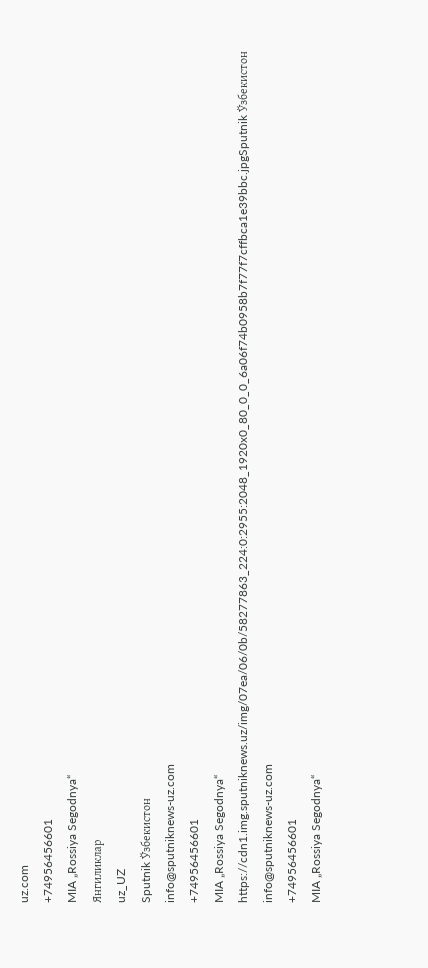uz.com
+74956456601
MIA „Rossiya Segodnya“
Янгиликлар
uz_UZ
Sputnik Ўзбекистон
info@sputniknews-uz.com
+74956456601
MIA „Rossiya Segodnya“
https://cdn1.img.sputniknews.uz/img/07ea/06/0b/58277863_224:0:2955:2048_1920x0_80_0_0_6a06f74b0958b7f77f7cffbca1e39bbc.jpgSputnik Ўзбекистон
info@sputniknews-uz.com
+74956456601
MIA „Rossiya Segodnya“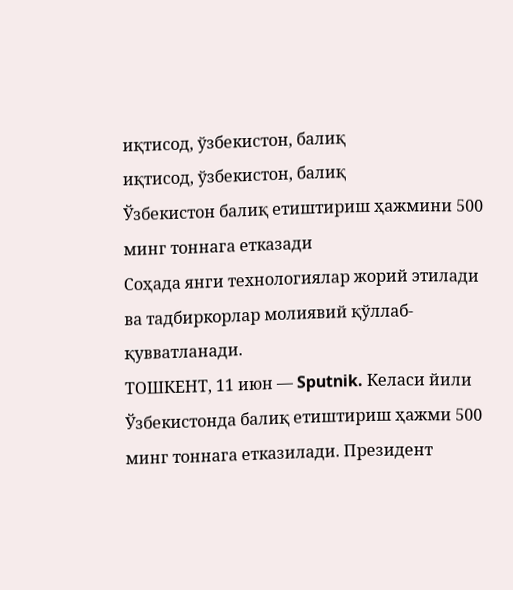иқтисод, ўзбекистон, балиқ
иқтисод, ўзбекистон, балиқ
Ўзбекистон балиқ етиштириш ҳажмини 500 минг тоннага етказади
Соҳада янги технологиялар жорий этилади ва тадбиркорлар молиявий қўллаб-қувватланади.
ТОШКЕНТ, 11 июн — Sputnik. Келаси йили Ўзбекистонда балиқ етиштириш ҳажми 500 минг тоннага етказилади. Президент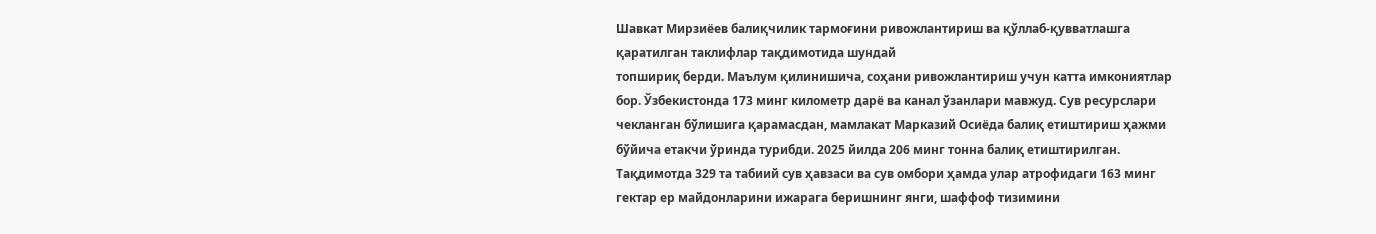Шавкат Мирзиёев балиқчилик тармоғини ривожлантириш ва қўллаб-қувватлашга қаратилган таклифлар тақдимотида шундай
топшириқ берди. Маълум қилинишича, соҳани ривожлантириш учун катта имкониятлар бор. Ўзбекистонда 173 минг километр дарё ва канал ўзанлари мавжуд. Сув ресурслари чекланган бўлишига қарамасдан, мамлакат Марказий Осиёда балиқ етиштириш ҳажми бўйича етакчи ўринда турибди. 2025 йилда 206 минг тонна балиқ етиштирилган.
Тақдимотда 329 та табиий сув ҳавзаси ва сув омбори ҳамда улар атрофидаги 163 минг гектар ер майдонларини ижарага беришнинг янги, шаффоф тизимини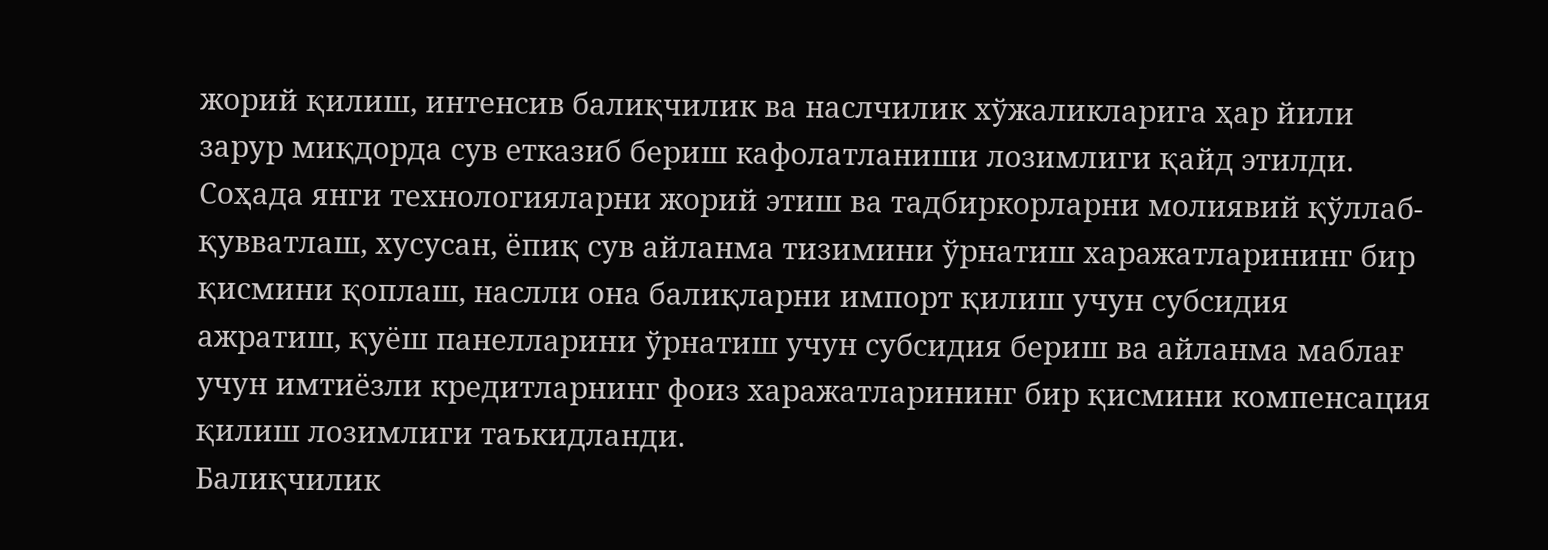жорий қилиш, интенсив балиқчилик ва наслчилик хўжаликларига ҳар йили зарур миқдорда сув етказиб бериш кафолатланиши лозимлиги қайд этилди.
Соҳада янги технологияларни жорий этиш ва тадбиркорларни молиявий қўллаб-қувватлаш, хусусан, ёпиқ сув айланма тизимини ўрнатиш харажатларининг бир қисмини қоплаш, наслли она балиқларни импорт қилиш учун субсидия ажратиш, қуёш панелларини ўрнатиш учун субсидия бериш ва айланма маблағ учун имтиёзли кредитларнинг фоиз харажатларининг бир қисмини компенсация қилиш лозимлиги таъкидланди.
Балиқчилик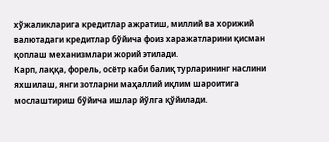хўжаликларига кредитлар ажратиш, миллий ва хорижий валютадаги кредитлар бўйича фоиз харажатларини қисман қоплаш механизмлари жорий этилади.
Карп, лаққа, форель, осётр каби балиқ турларининг наслини яхшилаш, янги зотларни маҳаллий иқлим шароитига мослаштириш бўйича ишлар йўлга қўйилади.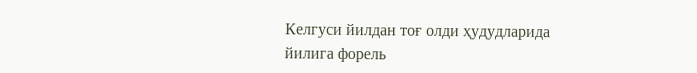Келгуси йилдан тоғ олди ҳудудларида йилига форель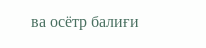ва осётр балиғи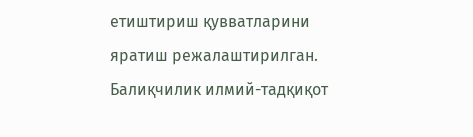етиштириш қувватларини яратиш режалаштирилган. Балиқчилик илмий-тадқиқот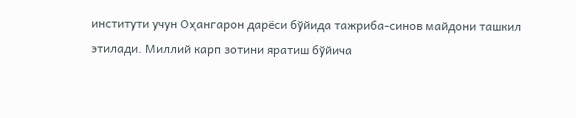институти учун Оҳангарон дарёси бўйида тажриба-синов майдони ташкил этилади. Миллий карп зотини яратиш бўйича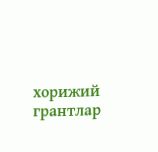хорижий грантлар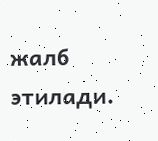жалб этилади.